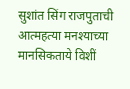सुशांत सिंग राजपुताची आत्महत्या मनश्याच्या मानसिकताये विशीं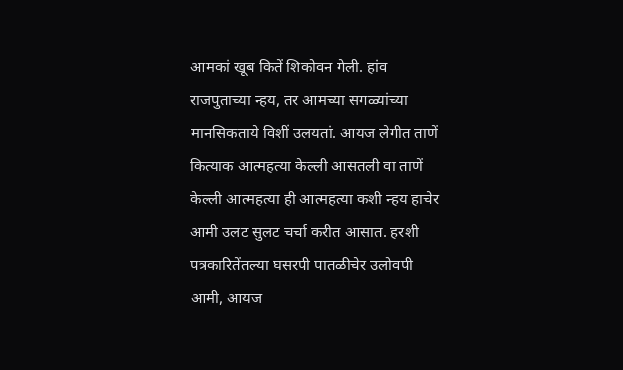आमकां खूब कितें शिकोवन गेली. हांव राजपुताच्या न्हय, तर आमच्या सगळ्यांच्या मानसिकताये विशीं उलयतां. आयज लेगीत ताणें कित्याक आत्महत्या केल्ली आसतली वा ताणें केल्ली आत्महत्या ही आत्महत्या कशी न्हय हाचेर आमी उलट सुलट चर्चा करीत आसात. हरशी पत्रकारितेंतल्या घसरपी पातळीचेर उलोवपी आमी, आयज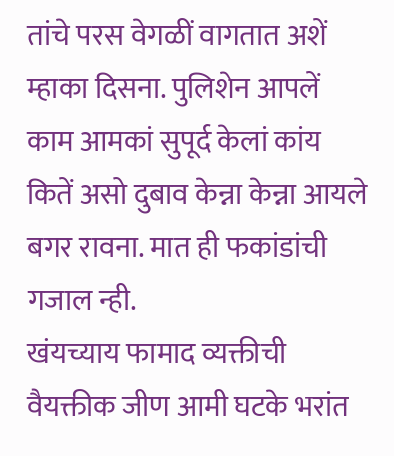तांचे परस वेगळीं वागतात अशें म्हाका दिसना. पुलिशेन आपलें काम आमकां सुपूर्द केलां कांय कितें असो दुबाव केन्ना केन्ना आयले बगर रावना. मात ही फकांडांची गजाल न्ही.
खंयच्याय फामाद व्यक्तीची वैयक्तीक जीण आमी घटके भरांत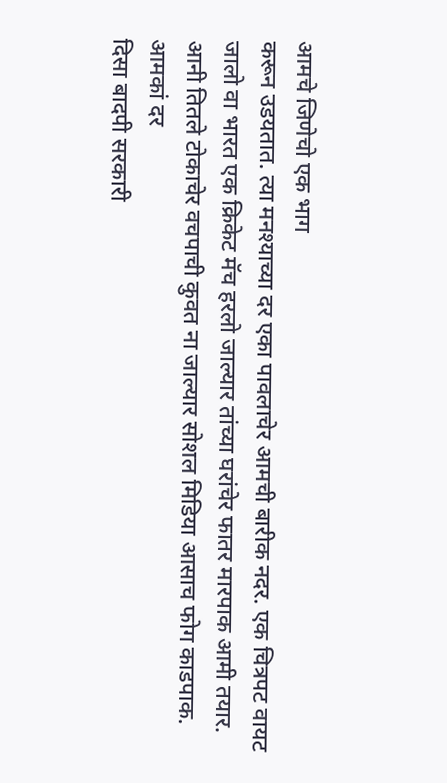आमचे जिणेचो एक भाग
करून उडयतात. त्या मनश्याच्या दर एका पावलाचेर आमची बारीक नदर. एक चित्रपट वायट
जालो वा भारत एक क्रिकेट मॅच हरलो जाल्यार तांच्या घरांचेर फातर मारपाक आमी तयार.
आनी तितले टोकाचेर वचपाची कुवत ना जाल्यार सोशल मिडिया आसाच फोग काडपाक. आमकां दर
दिसा बादपी सरकारी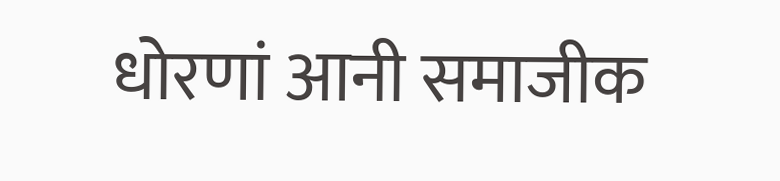धोरणां आनी समाजीक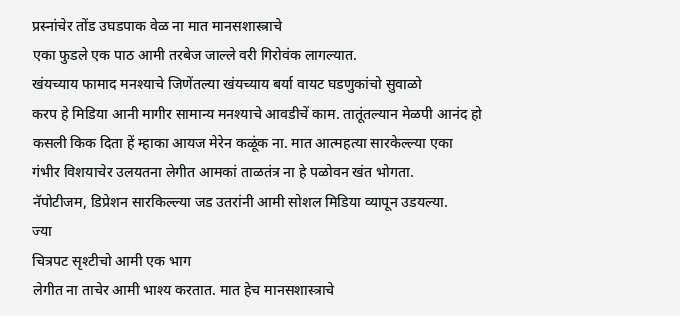प्रस्नांचेर तोंड उघडपाक वेळ ना मात मानसशास्त्राचे
एका फुडले एक पाठ आमी तरबेज जाल्ले वरी गिरोवंक लागल्यात.
खंयच्याय फामाद मनश्याचे जिणेंतल्या खंयच्याय बर्या वायट घडणुकांचो सुवाळो
करप हे मिडिया आनी मागीर सामान्य मनश्याचे आवडीचें काम. तातूंतल्यान मेळपी आनंद हो
कसली किक दिता हें म्हाका आयज मेरेन कळूंक ना. मात आत्महत्या सारकेल्ल्या एका
गंभीर विशयाचेर उलयतना लेगीत आमकां ताळतंत्र ना हे पळोवन खंत भोगता.
नॅपोटीजम, डिप्रेशन सारकिल्ल्या जड उतरांनी आमी सोशल मिडिया व्यापून उडयल्या.
ज्या
चित्रपट सृश्टीचो आमी एक भाग
लेगीत ना ताचेर आमी भाश्य करतात. मात हेच मानसशास्त्राचे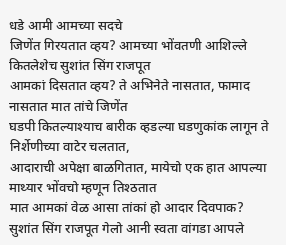धडे आमी आमच्या सदचे
जिणेंत गिरयतात व्हय? आमच्या भोंवतणी आशिल्ले कितलेशेच सुशांत सिंग राजपूत
आमकां दिसतात व्हय? ते अभिनेते नासतात, फामाद नासतात मात तांचे जिणेंत
घडपी कितल्याश्याच बारीक व्हडल्या घडणुकांक लागून ते निर्शेणीच्या वाटेर चलतात,
आदाराची अपेक्षा बाळगितात, मायेचो एक हात आपल्या माथ्यार भोंवचो म्हणून तिश्ठतात
मात आमकां वेळ आसा तांकां हो आदार दिवपाक?
सुशांत सिंग राजपूत गेलो आनी स्वता वांगडा आपले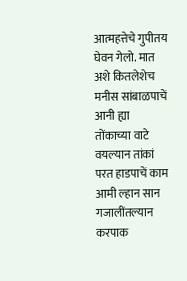आत्महत्तेचे गुपीतय घेवन गेलो. मात अशे कितलेशेच मनीस सांबाळपाचें आनी ह्या
तोंकाच्या वाटे वयल्यान तांकां परत हाडपाचें काम आमी ल्हान सान गजालींतल्यान करपाक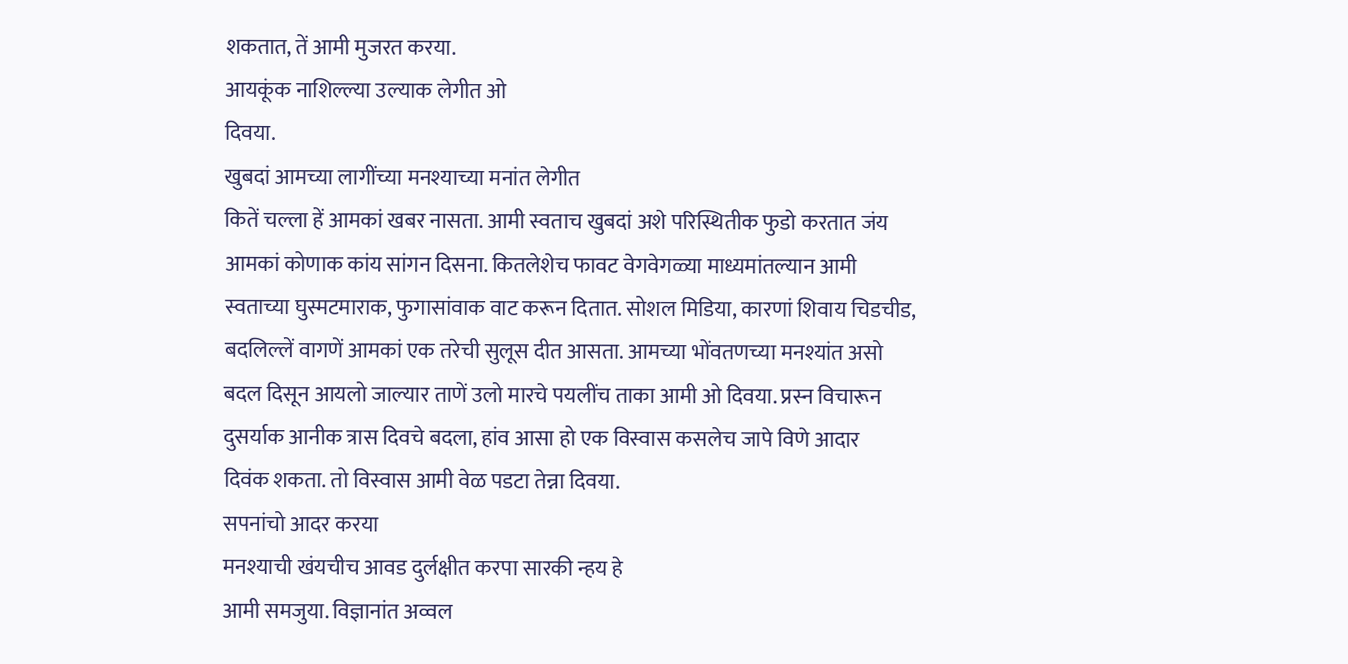शकतात, तें आमी मुजरत करया.
आयकूंक नाशिल्ल्या उल्याक लेगीत ओ
दिवया.
खुबदां आमच्या लागींच्या मनश्याच्या मनांत लेगीत
कितें चल्ला हें आमकां खबर नासता. आमी स्वताच खुबदां अशे परिस्थितीक फुडो करतात जंय
आमकां कोणाक कांय सांगन दिसना. कितलेशेच फावट वेगवेगळ्या माध्यमांतल्यान आमी
स्वताच्या घुस्मटमाराक, फुगासांवाक वाट करून दितात. सोशल मिडिया, कारणां शिवाय चिडचीड,
बदलिल्लें वागणें आमकां एक तरेची सुलूस दीत आसता. आमच्या भोंवतणच्या मनश्यांत असो
बदल दिसून आयलो जाल्यार ताणें उलो मारचे पयलींच ताका आमी ओ दिवया. प्रस्न विचारून
दुसर्याक आनीक त्रास दिवचे बदला, हांव आसा हो एक विस्वास कसलेच जापे विणे आदार
दिवंक शकता. तो विस्वास आमी वेळ पडटा तेन्ना दिवया.
सपनांचो आदर करया
मनश्याची खंयचीच आवड दुर्लक्षीत करपा सारकी न्हय हे
आमी समजुया. विज्ञानांत अव्वल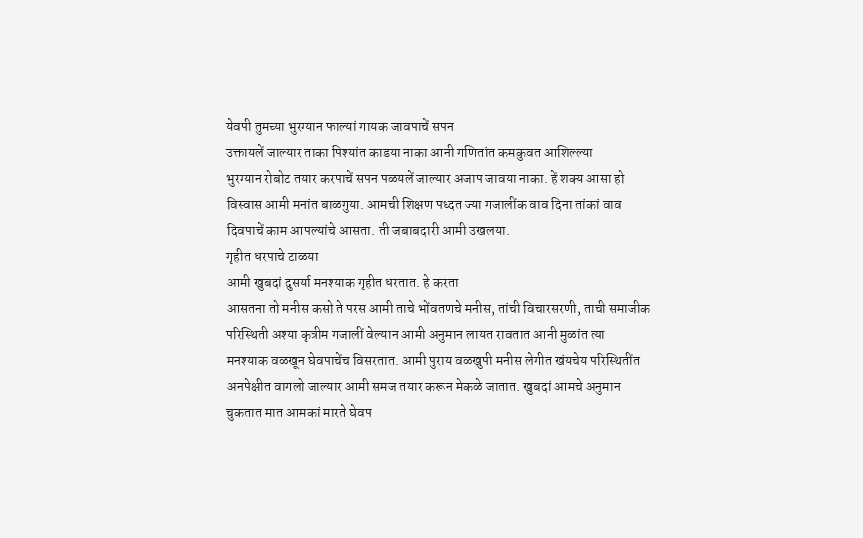येवपी तुमच्या भुरग्यान फाल्यां गायक जावपाचें सपन
उक्तायलें जाल्यार ताका पिश्यांत काडया नाका आनी गणितांत कमकुवत आशिल्ल्या
भुरग्यान रोबोट तयार करपाचें सपन पळयलें जाल्यार अजाप जावया नाका. हें शक्य आसा हो
विस्वास आमी मनांत बाळगुया. आमची शिक्षण पध्दत ज्या गजालींक वाव दिना तांकां वाव
दिवपाचें काम आपल्यांचे आसता. ती जबाबदारी आमी उखलया.
गृहीत धरपाचे टाळया
आमी खुबदां दुसर्या मनश्याक गृहीत धरतात. हे करता
आसतना तो मनीस कसो ते परस आमी ताचे भोंवतणचे मनीस, तांची विचारसरणी, ताची समाजीक
परिस्थिती अश्या कृत्रीम गजालीं वेल्यान आमी अनुमान लायत रावतात आनी मुळांत त्या
मनश्याक वळखून घेवपाचेंच विसरतात. आमी पुराय वळखुपी मनीस लेगीत खंयचेय परिस्थितींत
अनपेक्षीत वागलो जाल्यार आमी समज तयार करून मेकळे जातात. खुबदां आमचे अनुमान
चुकतात मात आमकां मारते घेवप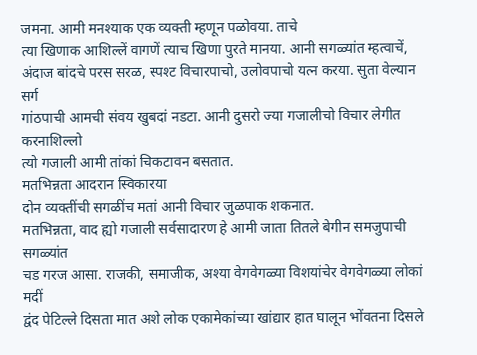जमना. आमी मनश्याक एक व्यक्ती म्हणून पळोवया. ताचे
त्या खिणाक आशिल्लें वागणें त्याच खिणा पुरते मानया. आनी सगळ्यांत म्हत्वाचें,
अंदाज बांदचे परस सरळ, स्पश्ट विचारपाचो, उलोवपाचो यत्न करया. सुता वेल्यान सर्ग
गांठपाची आमची संवय खुबदां नडटा. आनी दुसरो ज्या गजालीचो विचार लेगीत करनाशिल्लो
त्यो गजाली आमी तांकां चिकटावन बसतात.
मतभिन्नता आदरान स्विकारया
दोन व्यक्तींची सगळींच मतां आनी विचार जुळपाक शकनात.
मतभिन्नता, वाद ह्यो गजाली सर्वसादारण हे आमी जाता तितले बेगीन समजुपाची सगळ्यांत
चड गरज आसा. राजकी, समाजीक, अश्या वेगवेगळ्या विशयांचेर वेगवेगळ्या लोकां मदीं
द्वंद पेटिल्ले दिसता मात अशे लोक एकामेकांच्या खांद्यार हात घालून भोंवतना दिसले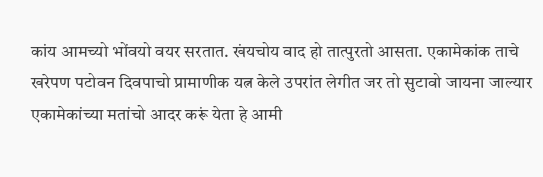कांय आमच्यो भोंवयो वयर सरतात. खंयचोय वाद हो तात्पुरतो आसता. एकामेकांक ताचे
खरेपण पटोवन दिवपाचो प्रामाणीक यत्न केले उपरांत लेगीत जर तो सुटावो जायना जाल्यार
एकामेकांच्या मतांचो आदर करूं येता हे आमी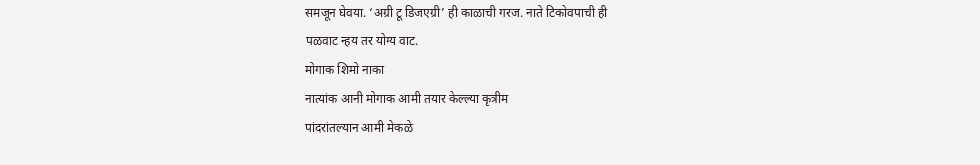समजून घेवया. ‘अग्री टू डिजएग्री’ ही काळाची गरज. नाते टिकोवपाची ही
पळवाट न्हय तर योग्य वाट.
मोगाक शिमो नाका
नात्यांक आनी मोगाक आमी तयार केल्ल्या कृत्रीम
पांदरांतल्यान आमी मेकळे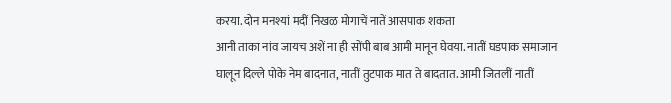करया. दोन मनश्यां मदीं निखळ मोगाचें नातें आसपाक शकता
आनी ताका नांव जायच अशें ना ही सोंपी बाब आमी मानून घेवया. नातीं घडपाक समाजान
घालून दिल्ले पोके नेम बादनात, नातीं तुटपाक मात ते बादतात. आमी जितलीं नातीं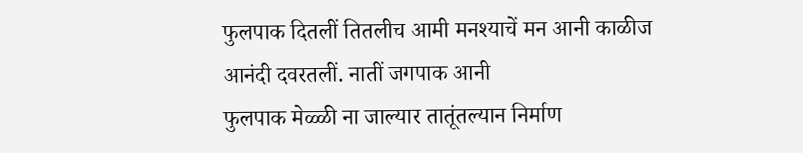फुलपाक दितलीं तितलीच आमी मनश्याचें मन आनी काळीज आनंदी दवरतलीं. नातीं जगपाक आनी
फुलपाक मेळ्ळी ना जाल्यार तातूंतल्यान निर्माण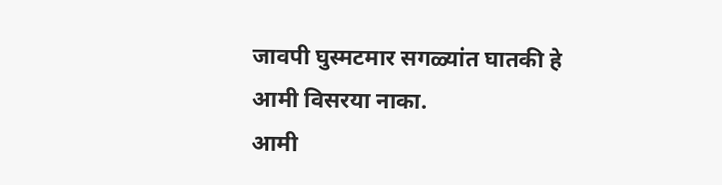जावपी घुस्मटमार सगळ्यांत घातकी हे
आमी विसरया नाका.
आमी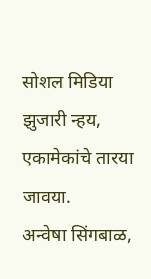सोशल मिडिया
झुजारी न्हय, एकामेकांचे तारया जावया.
अन्वेषा सिंगबाळ,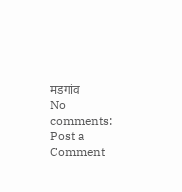मडगांव
No comments:
Post a Comment